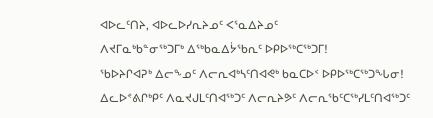ᐊᐅᓚᑦᑎᔨ, ᐊᐅᓚᐅᓯᕆᔨᓄᑦ ᐸᕐᓇᐃᔨᓄᑦ
ᐱᔪᒥᓇᒃᑲᓐᓂᖅᑐᒥᒃ ᐃᖅᑲᓇᐃᔮᖃᕆᑦ ᐅᑭᐅᖅᑕᖅᑐᒥ!
ᖃᐅᔨᒋᐊᕈᒃ ᐃᓕᖕᓄᑦ ᐱᓕᕆᐊᒃᓴᑦᑎᐊᕙᒃ ᑲᓇᑕᐅᑉ ᐅᑭᐅᖅᑕᖅᑐᖓᓂ! ᐃᓚᐅᕝᕕᒋᒃᑭᑦ ᐱᓇᔪᒍᒪᑦᑎᐊᖅᑐᑦ ᐱᓕᕆᔨᕗᑦ ᐱᓕᕆᖃᑦᑕᖅᓯᒪᑦᑎᐊᖅᑐᑦ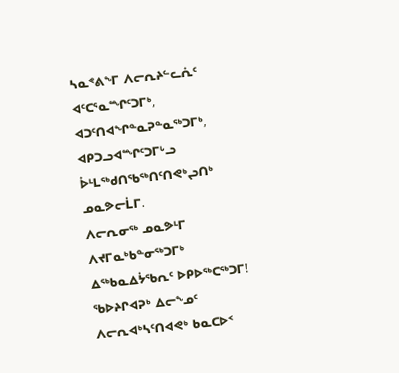ᓴᓇᕝᕕᖕᒥ ᐱᓕᕆᔨᓪᓚᕇᑦ ᐊᑦᑕᕐᓇᙱᑦᑐᒥᒃ, ᐊᑐᑦᑎᐊᖏᓐᓇᕈᓐᓇᖅᑐᒥᒃ, ᐊᑭᑐᓗᐊᙱᑦᑐᒥᒡᓗ ᐆᒻᒪᖅᑯᑎᖃᖅᑎᑦᑎᕙᒃᖢᑎᒃ ᓄᓇᕗᓕᒫᒥ.
ᐱᓕᕆᓂᖅ ᓄᓇᕗᒻᒥ
ᐱᔪᒥᓇᒃᑲᓐᓂᖅᑐᒥᒃ ᐃᖅᑲᓇᐃᔮᖃᕆᑦ ᐅᑭᐅᖅᑕᖅᑐᒥ!
ᖃᐅᔨᒋᐊᕈᒃ ᐃᓕᖕᓄᑦ ᐱᓕᕆᐊᒃᓴᑦᑎᐊᕙᒃ ᑲᓇᑕᐅᑉ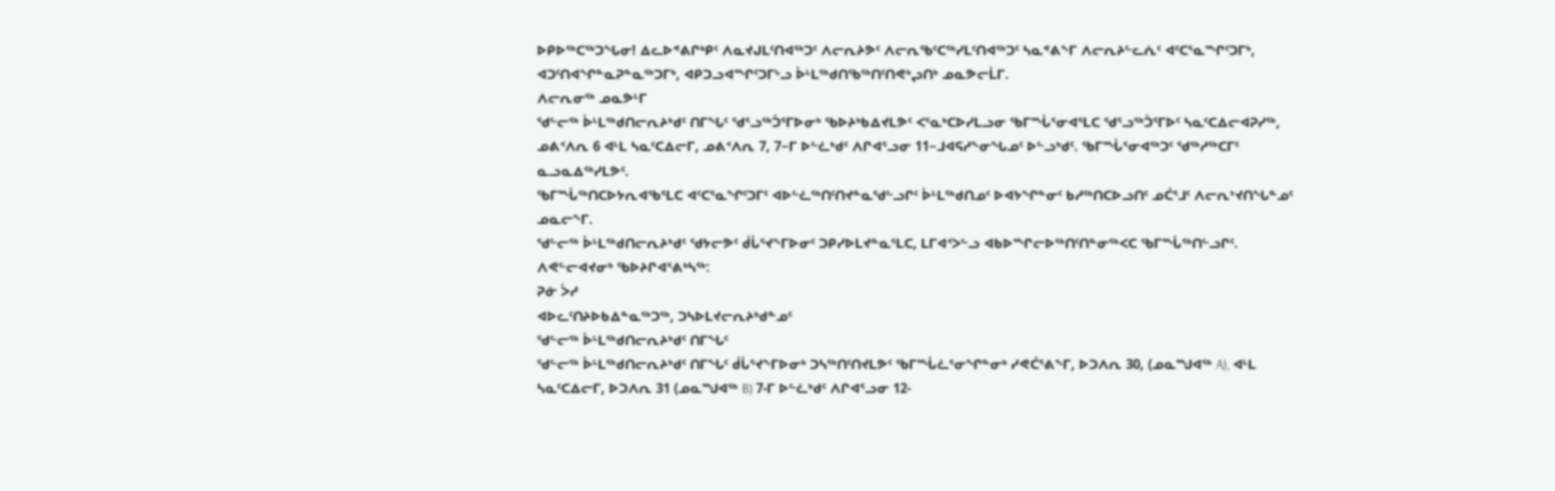ᐅᑭᐅᖅᑕᖅᑐᖓᓂ! ᐃᓚᐅᕝᕕᒋᒃᑭᑦ ᐱᓇᔪᒍᒪᑦᑎᐊᖅᑐᑦ ᐱᓕᕆᔨᕗᑦ ᐱᓕᕆᖃᑦᑕᖅᓯᒪᑦᑎᐊᖅᑐᑦ ᓴᓇᕝᕕᖕᒥ ᐱᓕᕆᔨᓪᓚᕇᑦ ᐊᑦᑕᕐᓇᙱᑦᑐᒥᒃ, ᐊᑐᑦᑎᐊᖏᓐᓇᕈᓐᓇᖅᑐᒥᒃ, ᐊᑭᑐᓗᐊᙱᑦᑐᒥᒡᓗ ᐆᒻᒪᖅᑯᑎᖃᖅᑎᑦᑎᕙᒃᖢᑎᒃ ᓄᓇᕗᓕᒫᒥ.
ᐱᓕᕆᓂᖅ ᓄᓇᕗᒻᒥ
ᖁᓪᓕᖅ ᐆᒻᒪᖅᑯᑎᓕᕆᔨᒃᑯᑦ ᑎᒥᖓᑦ ᖁᕐᓗᖅᑑᕐᒥᐅᓂᒃ ᖃᐅᔨᒃᑲᐃᔪᒪᕗᑦ ᐸᕐᓇᒃᑕᐅᓯᒪᓗᓂ ᖃᒥᙶᕐᓂᐊᕐᒪᑕ ᖁᕐᓗᖅᑑᕐᒥᐅᑦ ᓴᓇᑦᑕᐃᓕᐊᕈᓯᖅ, ᓄᕕᑉᐱᕆ 6 ᐊᒻᒪ ᓴᓇᑦᑕᐃᓕᒥ, ᓄᕕᑉᐱᕆ 7, 7−ᒥ ᐅᓪᓛᒃᑯᑦ ᐱᒋᐊᕐᓗᓂ 11−ᒧᐊᕋᓱᖕᓂᖓᓄᑦ ᐅᓪᓗᒃᑯᑦ. ᖃᒥᙶᕐᓂᐊᖅᑐᑦ ᖁᖅᓱᖅᑕᒥᑦ ᓇᓗᓇᐃᖅᓯᒪᕗᑦ.
ᖃᒥᙶᖅᑎᑕᐅᔭᕆᐊᖃᕐᒪᑕ ᐊᑦᑕᕐᓇᖏᑦᑐᒥᑦ ᐊᐅᓪᓛᖅᑎᑦᑎᔪᓐᓇᖁᓪᓗᒋᑦ ᐆᒻᒪᖅᑯᑎᓄᑦ ᐅᐊᔭᖏᓐᓂᑦ ᑲᓱᖅᑎᑕᐅᓗᑎᑦ ᓄᑖᕐᒧᑦ ᐱᓕᕆᔾᔪᑎᖓᓐᓄᑦ ᓄᓇᓕᖕᒥ.
ᖁᓪᓕᖅ ᐆᒻᒪᖅᑯᑎᓕᕆᔨᒃᑯᑦ ᖁᔭᓕᕗᑦ ᑰᒑᕐᔪᖕᒥᐅᓂᑦ ᑐᑭᓯᐅᒪᔪᓐᓇᕐᒪᑕ, ᒪᒥᐊᑉᐳᓪᓗ ᐊᑲᐅᙱᓕᐅᖅᑎᑦᑎᓐᓂᖅᐸᑕ ᖃᒥᙶᖅᑎᓪᓗᒋᑦ.
ᐱᕙᓪᓕᐊᔪᓂᒃ ᖃᐅᔨᒋᐊᕐᕕᒃᓴᖅ:
ᕈᓃ ᐴᓱ
ᐊᐅᓚᑦᑎᔨᐅᑲᐃᓐᓇᖅᑐᖅ, ᑐᓴᐅᒪᔪᓕᕆᔨᒃᑯᓐᓄᑦ
ᖁᓪᓕᖅ ᐆᒻᒪᖅᑯᑎᓕᕆᔨᒃᑯᑦ ᑎᒥᖓᑦ
ᖁᓪᓕᖅ ᐆᒻᒪᖅᑯᑎᓕᕆᔨᒃᑯᑦ ᑎᒥᖓᑦ ᑰᒑᕐᔪᖕᒥᐅᓂᒃ ᑐᓴᖅᑎᑦᑎᔪᒪᕗᑦ ᖃᒥᙶᓛᕐᓂᖏᓐᓂᒃ ᓯᕙᑖᕐᕕᖕᒥ, ᐅᑐᐱᕆ 30, (ᓄᓇᙳᐊᖅ A), ᐊᒻᒪ ᓴᓇᑦᑕᐃᓕᒥ, ᐅᑐᐱᕆ 31 (ᓄᓇᙳᐊᖅ B) 7-ᒥ ᐅᓪᓛᒃᑯᑦ ᐱᒋᐊᕐᓗᓂ 12-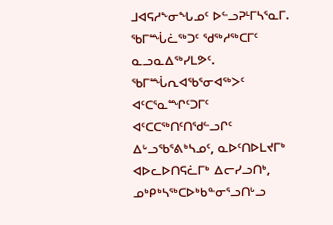ᒧᐊᕋᓱᖕᓂᖓᓄᑦ ᐅᓪᓗᕈᒻᒥᓴᕐᓇᒥ. ᖃᒥᙶᓛᖅᑐᑦ ᖁᖅᓱᖅᑕᒥᑦ ᓇᓗᓇᐃᖅᓯᒪᕗᑦ.
ᖃᒥᙶᕆᐊᖃᕐᓂᐊᖅᐳᑦ ᐊᑦᑕᕐᓇᙱᑦᑐᒥᑦ ᐊᑦᑕᑕᖅᑎᑦᑎᖁᓪᓗᒋᑦ ᐃᒡᓗᖃᕐᕕᒃᓴᓄᑦ, ᓇᐅᑦᑎᐅᒪᔪᒥᒃ ᐊᐅᓚᐅᑎᕋᓛᒥᒃ ᐃᓕᓯᓗᑎᒃ, ᓄᒃᑭᒃᓴᖅᑕᐅᒃᑲᓐᓂᕐᓗᑎᒡᓗ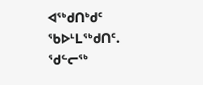ᐊᖅᑯᑎᒃᑯᑦ ᖃᐅᒻᒪᖅᑯᑎᑦ.
ᖁᓪᓕᖅ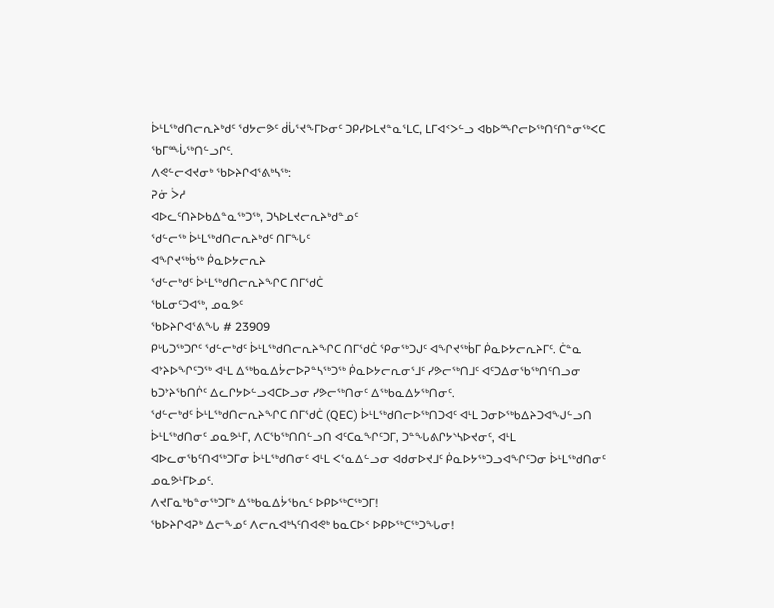ᐆᒻᒪᖅᑯᑎᓕᕆᔨᒃᑯᑦ ᖁᔭᓕᕗᑦ ᑰᒑᕐᔪᖕᒥᐅᓂᑦ ᑐᑭᓯᐅᒪᔪᓐᓇᕐᒪᑕ, ᒪᒥᐊᑉᐳᓪᓗ ᐊᑲᐅᙱᓕᐅᖅᑎᑦᑎᓐᓂᖅᐸᑕ ᖃᒥᙶᖅᑎᓪᓗᒋᑦ.
ᐱᕙᓪᓕᐊᔪᓂᒃ ᖃᐅᔨᒋᐊᕐᕕᒃᓴᖅ:
ᕈᓃ ᐴᓱ
ᐊᐅᓚᑦᑎᔨᐅᑲᐃᓐᓇᖅᑐᖅ, ᑐᓴᐅᒪᔪᓕᕆᔨᒃᑯᓐᓄᑦ
ᖁᓪᓕᖅ ᐆᒻᒪᖅᑯᑎᓕᕆᔨᒃᑯᑦ ᑎᒥᖓᑦ
ᐊᖏᔪᖅᑳᖅ ᑮᓇᐅᔭᓕᕆᔨ
ᖁᓪᓕᒃᑯᑦ ᐆᒻᒪᖅᑯᑎᓕᕆᔨᖏᑕ ᑎᒥᖁᑖ
ᖃᒪᓂᑦᑐᐊᖅ, ᓄᓇᕗᑦ
ᖃᐅᔨᒋᐊᕐᕕᖓ # 23909
ᑭᒡᒐᑐᖅᑐᒋᑦ ᖁᓪᓕᒃᑯᑦ ᐆᒻᒪᖅᑯᑎᓕᕆᔨᖏᑕ ᑎᒥᖁᑖ ᕿᓂᖅᑐᒍᑦ ᐊᖏᔪᖅᑳᒥ ᑮᓇᐅᔭᓕᕆᔨᒥᑦ. ᑖᓐᓇ ᐊᔾᔨᐅᖏᑦᑐᖅ ᐊᒻᒪ ᐃᖅᑲᓇᐃᔮᓕᐅᕈᓐᓴᖅᑐᖅ ᑮᓇᐅᔭᓕᕆᓂᕐᒧᑦ ᓯᕗᓕᖅᑎᒧᑦ ᐊᑦᑐᐃᓂᖃᖅᑎᑦᑎᓗᓂ ᑲᑐᔾᔨᖃᑎᒌᑦ ᐃᓚᒋᔭᐅᓪᓗᐊᑕᐅᓗᓂ ᓯᕗᓕᖅᑎᓂᑦ ᐃᖅᑲᓇᐃᔭᖅᑎᓂᑦ.
ᖁᓪᓕᒃᑯᑦ ᐆᒻᒪᖅᑯᑎᓕᕆᔨᖏᑕ ᑎᒥᖁᑖ (QEC) ᐆᒻᒪᖅᑯᑎᓕᐅᖅᑎᑐᐊᑦ ᐊᒻᒪ ᑐᓂᐅᖅᑲᐃᔨᑐᐊᖑᓪᓗᑎ ᐆᒻᒪᖅᑯᑎᓂᑦ ᓄᓇᕗᒻᒥ, ᐱᑕᖃᖅᑎᑎᓪᓗᑎ ᐊᑦᑕᓇᖏᑦᑐᒥ, ᑐᓐᖓᕕᒋᔭᔅᓴᐅᔪᓂᑦ, ᐊᒻᒪ ᐊᐅᓚᓂᖃᑦᑎᐊᖅᑐᒥᓂ ᐆᒻᒪᖅᑯᑎᓂᑦ ᐊᒻᒪ ᐸᕐᓇᐃᓪᓗᓂ ᐊᑯᓂᐅᔪᒧᑦ ᑮᓇᐅᔭᖅᑐᓗᐊᖏᑦᑐᓂ ᐆᒻᒪᖅᑯᑎᓂᑦ ᓄᓇᕗᒻᒥᐅᓄᑦ.
ᐱᔪᒥᓇᒃᑲᓐᓂᖅᑐᒥᒃ ᐃᖅᑲᓇᐃᔮᖃᕆᑦ ᐅᑭᐅᖅᑕᖅᑐᒥ!
ᖃᐅᔨᒋᐊᕈᒃ ᐃᓕᖕᓄᑦ ᐱᓕᕆᐊᒃᓴᑦᑎᐊᕙᒃ ᑲᓇᑕᐅᑉ ᐅᑭᐅᖅᑕᖅᑐᖓᓂ!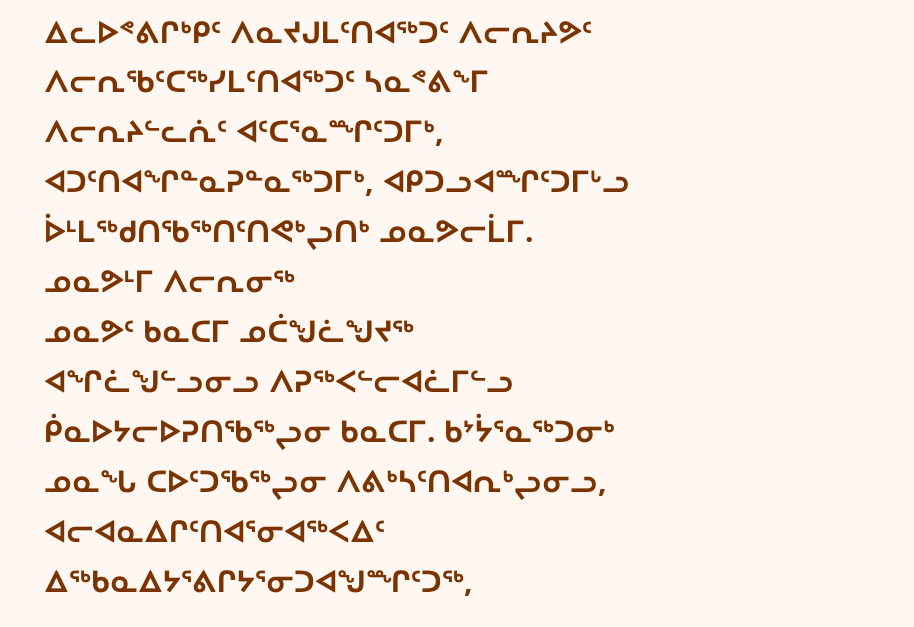ᐃᓚᐅᕝᕕᒋᒃᑭᑦ ᐱᓇᔪᒍᒪᑦᑎᐊᖅᑐᑦ ᐱᓕᕆᔨᕗᑦ ᐱᓕᕆᖃᑦᑕᖅᓯᒪᑦᑎᐊᖅᑐᑦ ᓴᓇᕝᕕᖕᒥ ᐱᓕᕆᔨᓪᓚᕇᑦ ᐊᑦᑕᕐᓇᙱᑦᑐᒥᒃ, ᐊᑐᑦᑎᐊᖏᓐᓇᕈᓐᓇᖅᑐᒥᒃ, ᐊᑭᑐᓗᐊᙱᑦᑐᒥᒡᓗ ᐆᒻᒪᖅᑯᑎᖃᖅᑎᑦᑎᕙᒃᖢᑎᒃ ᓄᓇᕗᓕᒫᒥ.
ᓄᓇᕗᒻᒥ ᐱᓕᕆᓂᖅ
ᓄᓇᕗᑦ ᑲᓇᑕᒥ ᓄᑖᖑᓛᖑᔪᖅ ᐊᖏᓛᖑᓪᓗᓂᓗ ᐱᕈᖅᐸᓪᓕᐊᓛᒥᓪᓗ ᑮᓇᐅᔭᓕᐅᕈᑎᖃᖅᖢᓂ ᑲᓇᑕᒥ. ᑲᔾᔮᕐᓇᖅᑐᓂᒃ ᓄᓇᖓ ᑕᐅᑦᑐᖃᖅᖢᓂ ᐱᕕᒃᓴᑦᑎᐊᕆᒃᖢᓂᓗ, ᐊᓕᐊᓇᐃᒋᑦᑎᐊᕐᓂᐊᖅᐸᐃᑦ ᐃᖅᑲᓇᐃᔭᕐᕕᒋᔭᕐᓂᑐᐊᖑᙱᑦᑐᖅ,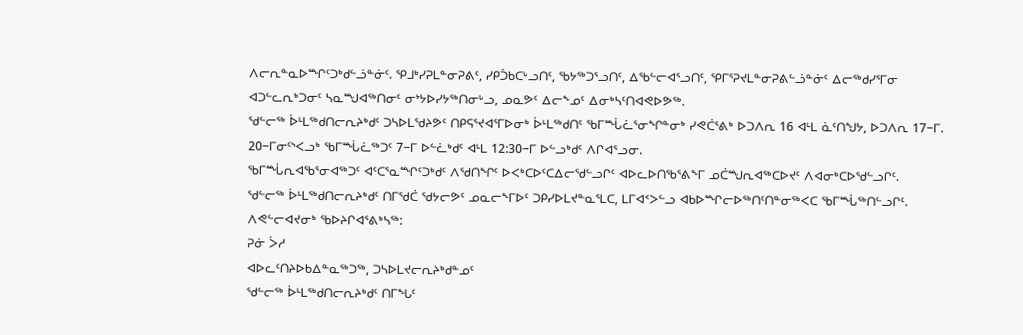ᐱᓕᕆᓐᓇᐅᙱᑦᑐᒃᑯᓪᓘᓐᓃᑦ. ᕿᒧᒃᓯᕈᒪᓐᓂᕈᕕᑦ, ᓯᑭᑑᑲᑕᒡᓗᑎᑦ, ᖃᔭᖅᑐᕐᓗᑎᑦ, ᐃᖃᓪᓕᐊᕐᓗᑎᑦ, ᕿᒥᕐᕈᔪᒪᓐᓂᕈᕕᓪᓘᓐᓃᑦ ᐃᓕᖅᑯᓯᕐᒥᓂ ᐊᑐᓪᓚᕆᒃᑐᓂᑦ ᓴᓇᙳᐊᖅᑎᓂᑦ ᓂᔾᔭᐅᓯᔭᖅᑎᓂᒡᓗ, ᓄᓇᕗᑦ ᐃᓕᖕᓄᑦ ᐃᓂᒃᓴᑦᑎᐊᕙᐅᕗᖅ.
ᖁᓪᓕᖅ ᐆᒻᒪᖅᑯᑎᓕᕆᔨᒃᑯᑦ ᑐᓴᐅᒪᖁᔨᕗᑦ ᑎᑭᕋᕐᔪᐊᕐᒥᐅᓂᒃ ᐆᒻᒪᖅᑯᑎᑦ ᖃᒥᙶᓛᕐᓂᖏᓐᓂᒃ ᓯᕙᑖᕐᕕᒃ ᐅᑐᐱᕆ 16 ᐊᒻᒪ ᓈᑦᑎᖑᔭ, ᐅᑐᐱᕆ 17−ᒥ. 20−ᒥᓂᑦᔅᐸᓗᒃ ᖃᒥᙶᓛᖅᑐᑦ 7−ᒥ ᐅᓪᓛᒃᑯᑦ ᐊᒻᒪ 12:30−ᒥ ᐅᓪᓗᒃᑯᑦ ᐱᒋᐊᕐᓗᓂ.
ᖃᒥᙶᕆᐊᖃᕐᓂᐊᖅᑐᑦ ᐊᑦᑕᕐᓇᙱᑦᑐᒃᑯᑦ ᐱᖁᑎᖏᑦ ᐅᐸᒃᑕᐅᑦᑕᐃᓕᖁᓪᓗᒋᑦ ᐊᐅᓚᐅᑎᖃᕐᕕᖕᒥ ᓄᑖᙳᕆᐊᖅᑕᐅᔪᑦ ᐱᐊᓂᒃᑕᐅᖁᓪᓗᒋᑦ.
ᖁᓪᓕᖅ ᐆᒻᒪᖅᑯᑎᓕᕆᔨᒃᑯᑦ ᑎᒥᖁᑖ ᖁᔭᓕᕗᑦ ᓄᓇᓕᖕᒥᐅᑦ ᑐᑭᓯᐅᒪᔪᓐᓇᕐᒪᑕ, ᒪᒥᐊᑉᐳᓪᓗ ᐊᑲᐅᙱᓕᐅᖅᑎᑦᑎᓐᓂᖅᐸᑕ ᖃᒥᙶᖅᑎᓪᓗᒋᑦ.
ᐱᕙᓪᓕᐊᔪᓂᒃ ᖃᐅᔨᒋᐊᕐᕕᒃᓴᖅ:
ᕈᓃ ᐴᓱ
ᐊᐅᓚᑦᑎᔨᐅᑲᐃᓐᓇᖅᑐᖅ, ᑐᓴᐅᒪᔪᓕᕆᔨᒃᑯᓐᓄᑦ
ᖁᓪᓕᖅ ᐆᒻᒪᖅᑯᑎᓕᕆᔨᒃᑯᑦ ᑎᒥᖓᑦ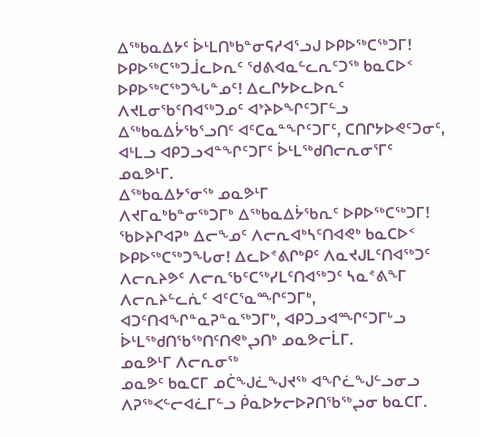ᐃᖅᑲᓇᐃᔭᑦ ᐆᒻᒪᑎᒃᑲᓐᓂᕋᓱᐊᕐᓗᒍ ᐅᑭᐅᖅᑕᖅᑐᒥ!
ᐅᑭᐅᖅᑕᖅᑐᒨᓚᐅᕆᑦ ᖁᕕᐊᓇᓪᓚᕆᑦᑐᖅ ᑲᓇᑕᐅᑉ ᐅᑭᐅᖅᑕᖅᑐᖓᓐᓄᑦ! ᐃᓚᒋᔭᐅᓚᐅᕆᑦ ᐱᔪᒪᓂᖃᑦᑎᐊᖅᑐᓄᑦ ᐊᔾᔨᐅᖏᑦᑐᒥᓪᓗ ᐃᖅᑲᓇᐃᔮᖃᕐᓗᑎᑦ ᐊᑦᑕᓇᓐᖏᑦᑐᒥᑦ, ᑕᑎᒋᔭᐅᕙᑦᑐᓂᑦ, ᐊᒻᒪᓗ ᐊᑭᑐᓗᐊᓐᖏᑦᑐᒥᑦ ᐆᒻᒪᖅᑯᑎᓕᕆᓂᕐᒥᑦ ᓄᓇᕗᒻᒥ.
ᐃᖅᑲᓇᐃᔭᕐᓂᖅ ᓄᓇᕗᒻᒥ
ᐱᔪᒥᓇᒃᑲᓐᓂᖅᑐᒥᒃ ᐃᖅᑲᓇᐃᔮᖃᕆᑦ ᐅᑭᐅᖅᑕᖅᑐᒥ!
ᖃᐅᔨᒋᐊᕈᒃ ᐃᓕᖕᓄᑦ ᐱᓕᕆᐊᒃᓴᑦᑎᐊᕙᒃ ᑲᓇᑕᐅᑉ ᐅᑭᐅᖅᑕᖅᑐᖓᓂ! ᐃᓚᐅᕝᕕᒋᒃᑭᑦ ᐱᓇᔪᒍᒪᑦᑎᐊᖅᑐᑦ ᐱᓕᕆᔨᕗᑦ ᐱᓕᕆᖃᑦᑕᖅᓯᒪᑦᑎᐊᖅᑐᑦ ᓴᓇᕝᕕᖕᒥ ᐱᓕᕆᔨᓪᓚᕇᑦ ᐊᑦᑕᕐᓇᙱᑦᑐᒥᒃ, ᐊᑐᑦᑎᐊᖏᓐᓇᕈᓐᓇᖅᑐᒥᒃ, ᐊᑭᑐᓗᐊᙱᑦᑐᒥᒡᓗ ᐆᒻᒪᖅᑯᑎᖃᖅᑎᑦᑎᕙᒃᖢᑎᒃ ᓄᓇᕗᓕᒫᒥ.
ᓄᓇᕗᒻᒥ ᐱᓕᕆᓂᖅ
ᓄᓇᕗᑦ ᑲᓇᑕᒥ ᓄᑖᖑᓛᖑᔪᖅ ᐊᖏᓛᖑᓪᓗᓂᓗ ᐱᕈᖅᐸᓪᓕᐊᓛᒥᓪᓗ ᑮᓇᐅᔭᓕᐅᕈᑎᖃᖅᖢᓂ ᑲᓇᑕᒥ.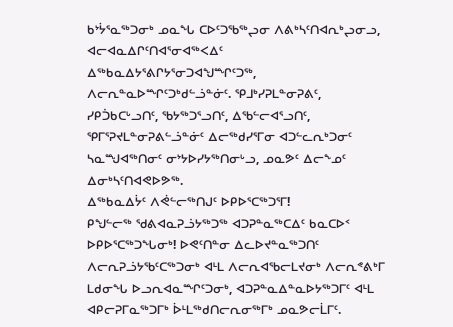ᑲᔾᔮᕐᓇᖅᑐᓂᒃ ᓄᓇᖓ ᑕᐅᑦᑐᖃᖅᖢᓂ ᐱᕕᒃᓴᑦᑎᐊᕆᒃᖢᓂᓗ, ᐊᓕᐊᓇᐃᒋᑦᑎᐊᕐᓂᐊᖅᐸᐃᑦ ᐃᖅᑲᓇᐃᔭᕐᕕᒋᔭᕐᓂᑐᐊᖑᙱᑦᑐᖅ, ᐱᓕᕆᓐᓇᐅᙱᑦᑐᒃᑯᓪᓘᓐᓃᑦ. ᕿᒧᒃᓯᕈᒪᓐᓂᕈᕕᑦ, ᓯᑭᑑᑲᑕᒡᓗᑎᑦ, ᖃᔭᖅᑐᕐᓗᑎᑦ, ᐃᖃᓪᓕᐊᕐᓗᑎᑦ, ᕿᒥᕐᕈᔪᒪᓐᓂᕈᕕᓪᓘᓐᓃᑦ ᐃᓕᖅᑯᓯᕐᒥᓂ ᐊᑐᓪᓚᕆᒃᑐᓂᑦ ᓴᓇᙳᐊᖅᑎᓂᑦ ᓂᔾᔭᐅᓯᔭᖅᑎᓂᒡᓗ, ᓄᓇᕗᑦ ᐃᓕᖕᓄᑦ ᐃᓂᒃᓴᑦᑎᐊᕙᐅᕗᖅ.
ᐃᖅᑲᓇᐃᔮᑦ ᐱᕚᓪᓕᖅᑎᒍᑦ ᐅᑭᐅᕐᑕᖅᑐᕐᒥ!
ᑭᖑᓪᓕᖅ ᖁᕕᐊᓇᕈᓘᔭᖅᑐᖅ ᐊᑐᕈᓐᓇᖅᑕᐃᑦ ᑲᓇᑕᐅᑉ ᐅᑭᐅᕐᑕᖅᑐᖓᓂᒃ! ᐅᕙᑦᑎᓐᓂ ᐃᓚᐅᔪᓐᓇᖅᑐᑎᑦ ᐱᓕᕆᕈᓘᔭᖃᑦᑕᖅᑐᓂᒃ ᐊᒻᒪ ᐱᓕᕆᐊᖃᓕᒪᔪᓂᒃ ᐱᓕᕆᕝᕕᒃᒥ ᒪᑯᓂᖓ ᐅᓗᕆᐊᓇᙱᑦᑐᓂᒃ, ᐊᑐᕈᓐᓇᐃᓐᓇᐅᔭᖅᑐᒥᑦ ᐊᒻᒪ ᐊᑭᓕᕈᒥᓇᖅᑐᒥᒃ ᐆᒻᒪᖅᑯᑎᓕᕆᓂᖅᒥᒃ ᓄᓇᕗᓕᒫᒥᑦ.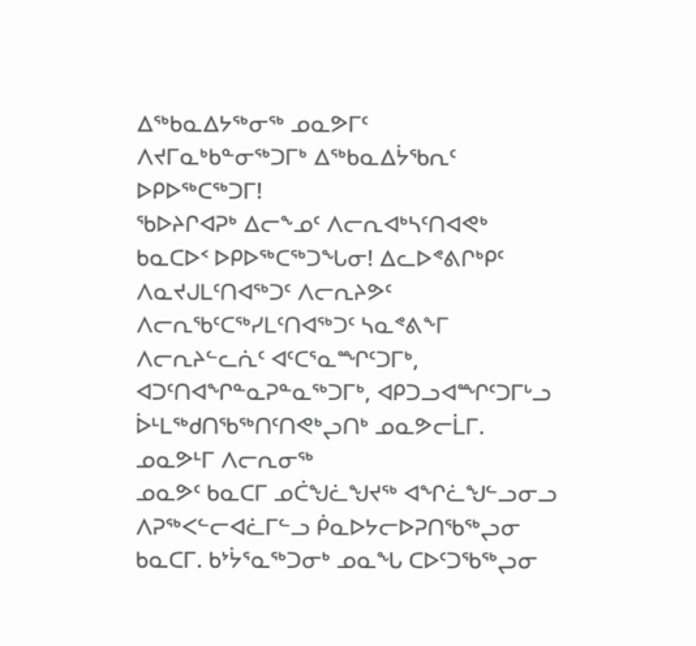ᐃᖅᑲᓇᐃᔭᖅᓂᖅ ᓄᓇᕗᒥᑦ
ᐱᔪᒥᓇᒃᑲᓐᓂᖅᑐᒥᒃ ᐃᖅᑲᓇᐃᔮᖃᕆᑦ ᐅᑭᐅᖅᑕᖅᑐᒥ!
ᖃᐅᔨᒋᐊᕈᒃ ᐃᓕᖕᓄᑦ ᐱᓕᕆᐊᒃᓴᑦᑎᐊᕙᒃ ᑲᓇᑕᐅᑉ ᐅᑭᐅᖅᑕᖅᑐᖓᓂ! ᐃᓚᐅᕝᕕᒋᒃᑭᑦ ᐱᓇᔪᒍᒪᑦᑎᐊᖅᑐᑦ ᐱᓕᕆᔨᕗᑦ ᐱᓕᕆᖃᑦᑕᖅᓯᒪᑦᑎᐊᖅᑐᑦ ᓴᓇᕝᕕᖕᒥ ᐱᓕᕆᔨᓪᓚᕇᑦ ᐊᑦᑕᕐᓇᙱᑦᑐᒥᒃ, ᐊᑐᑦᑎᐊᖏᓐᓇᕈᓐᓇᖅᑐᒥᒃ, ᐊᑭᑐᓗᐊᙱᑦᑐᒥᒡᓗ ᐆᒻᒪᖅᑯᑎᖃᖅᑎᑦᑎᕙᒃᖢᑎᒃ ᓄᓇᕗᓕᒫᒥ.
ᓄᓇᕗᒻᒥ ᐱᓕᕆᓂᖅ
ᓄᓇᕗᑦ ᑲᓇᑕᒥ ᓄᑖᖑᓛᖑᔪᖅ ᐊᖏᓛᖑᓪᓗᓂᓗ ᐱᕈᖅᐸᓪᓕᐊᓛᒥᓪᓗ ᑮᓇᐅᔭᓕᐅᕈᑎᖃᖅᖢᓂ ᑲᓇᑕᒥ. ᑲᔾᔮᕐᓇᖅᑐᓂᒃ ᓄᓇᖓ ᑕᐅᑦᑐᖃᖅᖢᓂ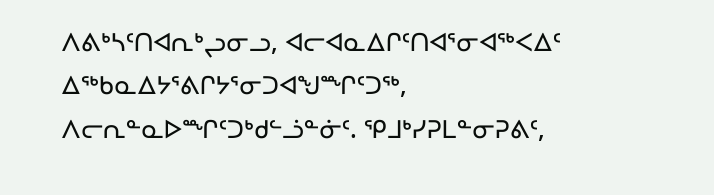ᐱᕕᒃᓴᑦᑎᐊᕆᒃᖢᓂᓗ, ᐊᓕᐊᓇᐃᒋᑦᑎᐊᕐᓂᐊᖅᐸᐃᑦ ᐃᖅᑲᓇᐃᔭᕐᕕᒋᔭᕐᓂᑐᐊᖑᙱᑦᑐᖅ, ᐱᓕᕆᓐᓇᐅᙱᑦᑐᒃᑯᓪᓘᓐᓃᑦ. ᕿᒧᒃᓯᕈᒪᓐᓂᕈᕕᑦ,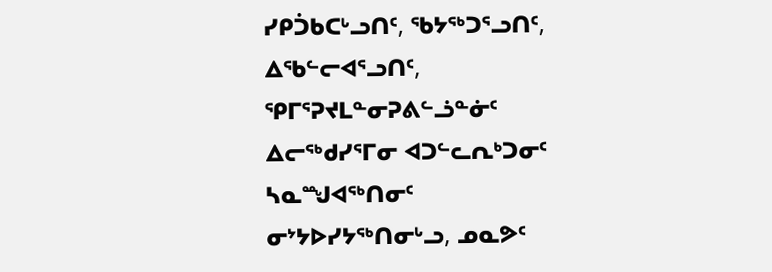ᓯᑭᑑᑲᑕᒡᓗᑎᑦ, ᖃᔭᖅᑐᕐᓗᑎᑦ, ᐃᖃᓪᓕᐊᕐᓗᑎᑦ, ᕿᒥᕐᕈᔪᒪᓐᓂᕈᕕᓪᓘᓐᓃᑦ ᐃᓕᖅᑯᓯᕐᒥᓂ ᐊᑐᓪᓚᕆᒃᑐᓂᑦ ᓴᓇᙳᐊᖅᑎᓂᑦ ᓂᔾᔭᐅᓯᔭᖅᑎᓂᒡᓗ, ᓄᓇᕗᑦ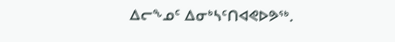ᐃᓕᖕᓄᑦ ᐃᓂᒃᓴᑦᑎᐊᕙᐅᕗᖅ.